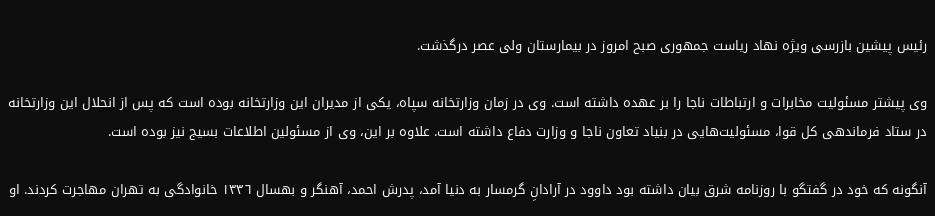رئیس پیشین بازرسی ویژه نهاد ریاست جمهوری صبح امروز در بیمارستان ولی عصر درگذشت.

وی پیشتر مسئولیت مخابرات و ارتباطات ناجا را بر عهده داشته است. وی در زمان وزارتخانه سپاه، یکی از مدیران این وزارتخانه بوده است که پس از انحلال این وزارتخانه در ستاد فرماندهی کل قوا، مسئولیت‌هایی در بنیاد تعاون ناجا و وزارت دفاع داشته است. علاوه بر این، وی از مسئولین اطلاعات بسیج نیز بوده است.

آنگونه که خود در گفتگو با روزنامه شرق بیان داشته بود داوود در آرادانِ گرمسار به دنیا آمد، پدرش احمد، آهنگر و بهسال ١٣٣٦ خانوادگی به تهران مهاجرت کردند. او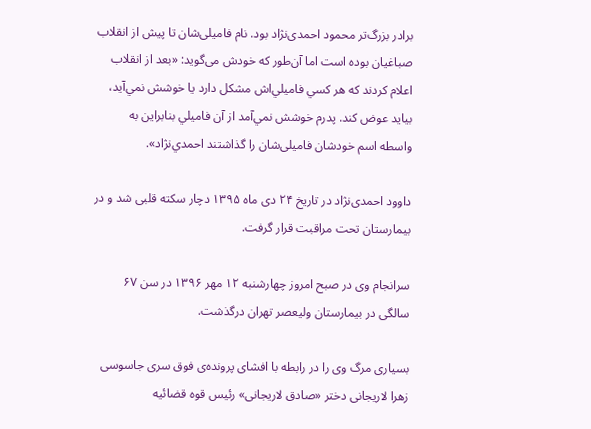برادر بزرگ‌تر محمود احمدی‌نژاد بود. نام فامیلی‌شان تا پیش از انقلاب صباغیان بوده است اما آن‌طور که خودش می‌گوید: «بعد از انقلاب اعلام كردند كه هر كسي فاميلي‌اش مشكل دارد يا خوشش نمي‌آيد، بيايد عوض كند. پدرم خوشش نمي‌آمد از آن فاميلي بنابراین به واسطه اسم خودشان فاميلی‌شان را گذاشتند احمدي‌نژاد».

داوود احمدی‌نژاد در تاریخ ۲۴ دی ماه ۱۳۹۵ دچار سکته قلبی شد و در بیمارستان تحت مراقبت قرار گرفت.

سرانجام وی در صبح امروز چهارشنبه ۱۲ مهر ۱۳۹۶ در سن ۶۷ سالگی در بیمارستان ولیعصر تهران درگذشت.

بسیاری مرگ وی را در رابطه با افشای پرونده‌ی فوق سری جاسوسی زهرا لاریجانی دختر «صادق لاریجانی» رئیس قوه قضائیه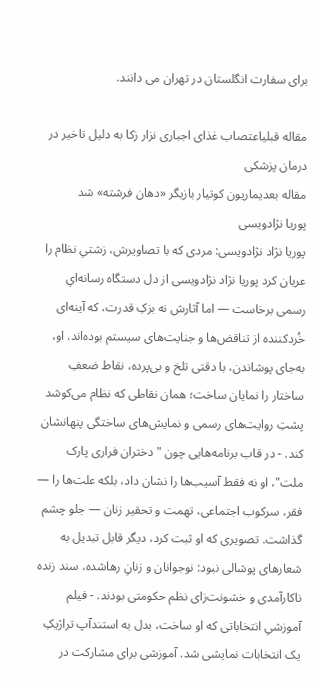برای سفارت انگلستان در تهران می دانند.

مقاله قبلیاعتصاب غذای اجباری نزار زکا به دلیل تاخیر در درمان پزشکی
مقاله بعدیماریون کوتیار بازیگر «دهان فرشته» شد
پوریا نژادویسی
پوریا نژاد نژادویسی: مردی که با تصاویرش، زشتیِ نظام را عریان کرد پوریا نژاد نژادویسی از دل دستگاه رسانه‌ایِ رسمی برخاست — اما آثارش نه بزکِ قدرت، که آینه‌ای خُردکننده از تناقض‌ها و جنایت‌های سیستم بوده‌اند. او، به‌جای پوشاندن، با دقتی تلخ و بی‌پرده، نقاط ضعفِ ساختار را نمایان ساخت؛ همان نقاطی که نظام می‌کوشد پشتِ روایت‌های رسمی و نمایش‌های ساختگی پنهانشان کند. - در قاب برنامه‌هایی چون "دختران فراری پارک ملت"، او نه فقط آسیب‌ها را نشان داد، بلکه علت‌ها را — فقر، سرکوب اجتماعی، تهمت و تحقیر زنان — جلو چشم گذاشت. تصویری که او ثبت کرد، دیگر قابل تبدیل به شعارهای پوشالی نبود: نوجوانان و زنانِ رهاشده، سند زنده ناکارآمدی و خشونت‌زای نظم حکومتی بودند. - فیلم آموزشیِ انتخاباتی که او ساخت، بدل به استندآپ تراژیکِ یک انتخابات نمایشی شد. آموزشی برای مشارکت در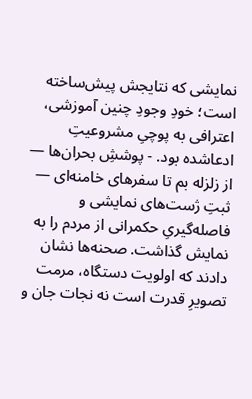نمایشی که نتایجش پیش‌ساخته است؛ خودِ وجودِ چنین آموزشی، اعترافی به پوچیِ مشروعیتِ ادعاشده بود. - پوششِ بحران‌ها — از زلزله بم تا سفرهای خامنه‌ای — ثبتِ ژست‌های نمایشی و فاصله‌گیریِ حکمرانی از مردم را به نمایش گذاشت. صحنه‌ها نشان دادند که اولویت دستگاه، مرمت تصویرِ قدرت است نه نجات جان و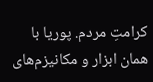کرامتِ مردم. پوریا با همان ابزار و مکانیزم‌های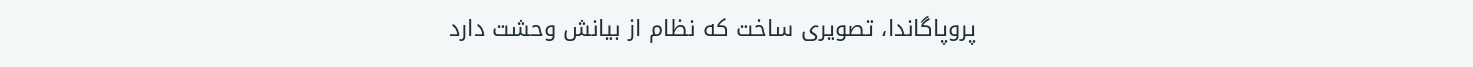پروپاگاندا، تصویری ساخت که نظام از بیانش وحشت دارد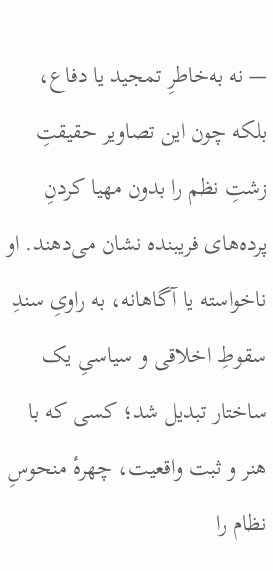— نه به‌خاطرِ تمجید یا دفاع، بلکه چون این تصاویر حقیقتِ زشتِ نظم را بدون مهیا کردنِ پرده‌های فریبنده نشان می‌دهند. او ناخواسته یا آگاهانه، به راویِ سندِ سقوطِ اخلاقی و سیاسیِ یک ساختار تبدیل شد؛ کسی که با هنر و ثبت واقعیت، چهرهٔ منحوسِ نظام را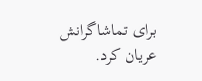برای تماشاگرانش عریان کرد.